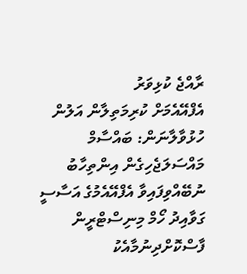ރާއްޖެ ކުޅިވަރު
އެފްއޭއެމަށް ކުރިމަތިލާން އަލުން ހުޅުވާލާނަން: ބައްސާމް
މައްސަލަޖެހިގެން އިންތިހާބު ނުބޭއްވިފައިވާ އެފްއޭއެމުގެ އަސާސީ ގަވާއިދު ހޯމް މިނިސްޓްރީން ފާސްކޮށްދިނުމާއެކު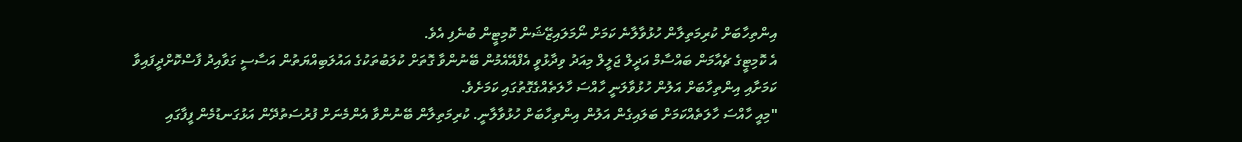އިންތިހާބަށް ކުރިމަތިލާން ހުޅުވާލާނެ ކަމަށް ނޯމަލައިޒޭޝަން ކޮމިޓީން ބުނެފި އެވެ.
އެ ކޮމިޓީގެ ޗެއާމަން ބައްސާމް އަދީލް ޖަލީލް މިއަދު ވިދާޅުވީ އެފްއޭއެމުން ބޭނުންވާ ގޮތަށް ކުލަބުތަކުގެ އައުލަބިއްޔަތުން އަސާސީ ގަވާއިދު ފާސްކޮށްދީފައިވާ ކަމަށާއި އިންތިހާބަށް އަލުން ހުޅުވާލަނީ ހާއްސަ ހާލަތެއްގެގޮތުގައި ކަމަށެވެ.
"މިއީ ހާއްސަ ހާލަތެއްކަމަށް ބަލައިގެން އަލުން އިންތިހާބަށް ހުޅުވާލާނީ. ކުރިމަތިލާން ބޭނުންވާ އެންމެނަށް ފުރުސަތުދޭން އަޅުގަނޑުމެން ފީފާގައި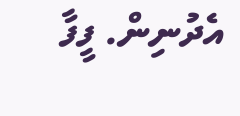އެދުނިން. ފީފާ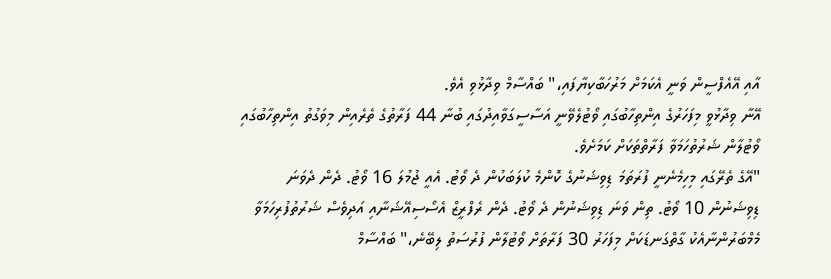އާއި އޭއެފްސީން ވަނީ އެކަމަށް މަރުހަބާކިޔާފައި،" ބައްސާމް ވިދާޅުވި އެވެ.
އޭނާ ވިދާޅުވީ މިފަހަރުގެ އިންތިހާބުގައި ވޯޓުލެވޭނީ އަސާސީގަވާއިދުގައި ބުނާ 44 ފަރާތުގެ ތެރެއިން މިވަގުތު އިންތިހާބުގައި ވޯޓުލާން ޝަރުތުހަމަވާ ފަރާތްތަކަށް ކަމަށެވެ.
"އޭގެ ތެރޭގައި މިހިމެނެނީ ފުރަތަމަ ޑިވިޝަނުގެ ކޮންމެ ކުލަބަކުން ދެ ވޯޓު. އެއީ ޖުމުލަ 16 ވޯޓު. ދެން ދެވަނަ ޑިވިޝަނުން 10 ވޯޓު. ތިން ވަނަ ޑިވިޝަނުން ދެ ވޯޓު. ދެން ރެފްރީޒް އެސޯސިއޭޝަނާއި އަދިވެސް ޝަރުތުފުރިހަމަވާ މެމްބަރުންނާއެކު ގާތްގަނޑަކަށް މިފަހަރު 30 ފަރާތަށް ވޯޓުލާން ފުރުސަތު ލިބޭނެ،" ބައްސާމް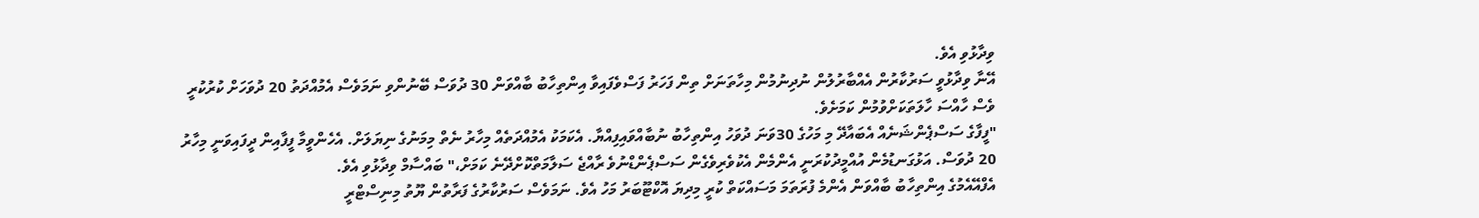ވިދާޅުވި އެވެ.
އޭނާ ވިދާޅުވީ ސަރުކާރުން އެއްބާރުލުން ނުދިނުމުން މިހާތަނަށް ތިން ފަހަރު ފަސްވެފައިވާ އިންތިހާބު ބާއްވަން 30 ދުވަސް ބޭނުންވި ނަމަވެސް އެމުއްދަތު 20 ދުވަހަށް ކުރުކުރީ ވެސް ހާއްސަ ހާލަތަކަށްވުމުން ކަމަށެވެ.
"ފީފާގެ ސަސްޕެންޝަނެއް އެބައާދޭ މި މަހުގެ 30ވަނަ ދުވަހު އިންތިހާބު ނުބާއްވައިފިއްޔާ. އެކަމަކު އެމުއްދަތެއް މިހާރު ނެތް މިމަނުގެ ނިޔަލަށް. އެހެންވީމާ ފީފާއިން ދީފައިވަނީ މިހާރު 20 ދުވަސް. އަޅުގަނޑުމެން އުއްމީދުކުރަނީ އެންމެން އެކުވެރިވެގެން ސަސްޕެންޑްނުވެ ރާއްޖެ ސަލާމަތްކޮށްދޭނެ ކަމަށް،" ބައްސާމް ވިދާޅުވި އެވެ.
އެފްއޭއެމުގެ އިންތިހާބު ބާއްވަން އެންމެ ފުރަތަމަ މަސައްކަތް ކުރީ މިދިޔަ އޮކްޓޫބަރު މަހު އެވެ. ނަމަވެސް ސަރުކާރުގެ ފަރާތުން ޔޫތު މިނިސްޓްރީ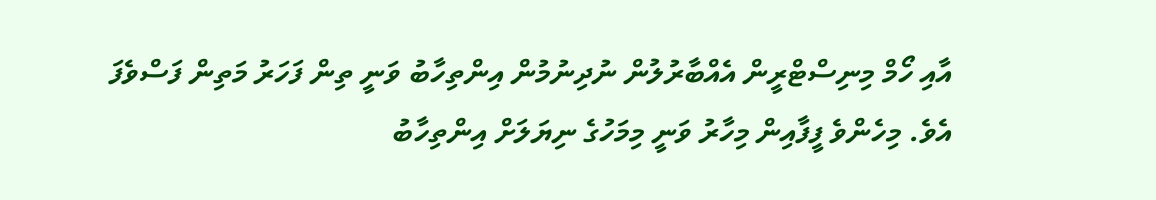އާއި ހޯމް މިނިސްޓްރީން އެއްބާރުލުން ނުދިނުމުން އިންތިހާބު ވަނީ ތިން ފަހަރު މަތިން ފަސްވެފަ އެވެ. މިހެންވެ ފީފާއިން މިހާރު ވަނީ މިމަހުގެ ނިޔަލަށް އިންތިހާބު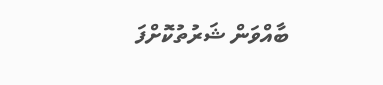ބާއްވަން ޝަރުތުކޮށްފަ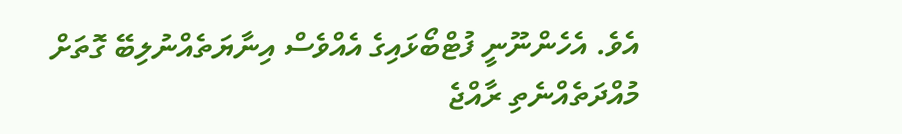އެވެ. އެހެންނޫނީ ފުޓްބޯޅައިގެ އެއްވެސް އިނާޔަތެއްނުލިބޭ ގޮތަށް މުއްދަތެއްނެތި ރާއްޖެ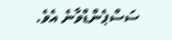ސަސްޕެންޑްވާނެ އެވެ.